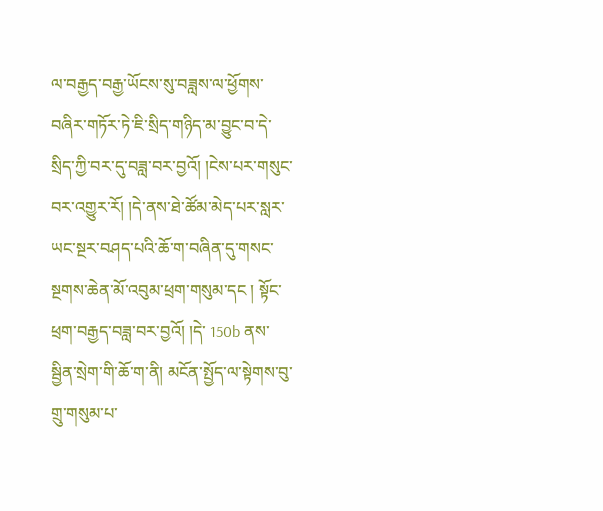ལ་བརྒྱད་བརྒྱ་ཡོངས་སུ་བཟླས་ལ་ཕྱོགས་བཞིར་གཏོར་ཏེ་ཇི་སྲིད་གཉིད་མ་བྱུང་བ་དེ་སྲིད་ཀྱི་བར་དུ་བཟླ་བར་བྱའོ། །ངེས་པར་གསུང་བར་འགྱུར་རོ། །དེ་ནས་ཐེ་ཚོམ་མེད་པར་སླར་ཡང་སྔར་བཤད་པའི་ཆོ་ག་བཞིན་དུ་གསང་སྔགས་ཆེན་མོ་འབུམ་ཕྲག་གསུམ་དང ། སྟོང་ཕྲག་བརྒྱད་བཟླ་བར་བྱའོ། །དེ་ 150b ནས་སྦྱིན་སྲེག་གི་ཆོ་ག་ནི། མངོན་སྤྱོད་ལ་སྟེགས་བུ་གྲུ་གསུམ་པ་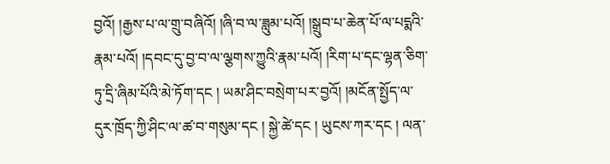བྱའོ། །རྒྱས་པ་ལ་གྲུ་བཞིའོ། །ཞི་བ་ལ་ཟླུམ་པའོ། །སྒྲུབ་པ་ཆེན་པོ་ལ་པདྨའི་རྣམ་པའོ། །དབང་དུ་བྱ་བ་ལ་ལྕགས་ཀྱུའི་རྣམ་པའོ། །རིག་པ་དང་ལྷན་ཅིག་ཏུ་དྲི་ཞིམ་པོའི་མེ་ཏོག་དང ། ཡམ་ཤིང་བསྲེག་པར་བྱའོ། །མངོན་སྤྱོད་ལ་དུར་ཁྲོད་ཀྱི་ཤིང་ལ་ཚ་བ་གསུམ་དང ། སྐྱེ་ཚེ་དང ། ཡུངས་ཀར་དང ། ལན་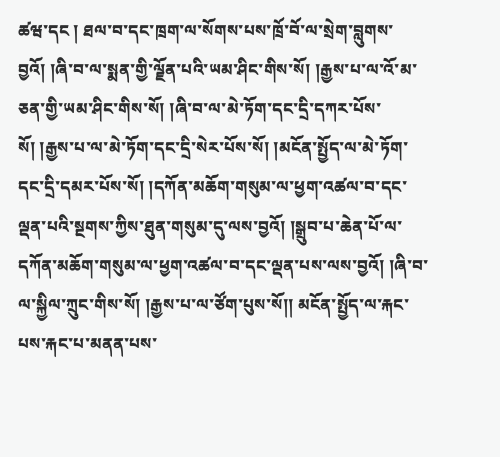ཚཝ་དང ། ཐལ་བ་དང་ཁྲག་ལ་སོགས་པས་ཁྲོ་བོ་ལ་སྲེག་བླུགས་བྱའོ། །ཞི་བ་ལ་སྨན་གྱི་ལྗོན་པའི་ཡམ་ཤིང་གིས་སོ། །རྒྱས་པ་ལ་འོ་མ་ཅན་གྱི་ཡམ་ཤིང་གིས་སོ། །ཞི་བ་ལ་མེ་ཏོག་དང་དྲི་དཀར་པོས་སོ། །རྒྱས་པ་ལ་མེ་ཏོག་དང་དྲི་སེར་པོས་སོ། །མངོན་སྤྱོད་ལ་མེ་ཏོག་དང་དྲི་དམར་པོས་སོ། །དཀོན་མཆོག་གསུམ་ལ་ཕྱག་འཚལ་བ་དང་ལྡན་པའི་སྔགས་ཀྱིས་ཐུན་གསུམ་དུ་ལས་བྱའོ། །སྒྲུབ་པ་ཆེན་པོ་ལ་དཀོན་མཆོག་གསུམ་ལ་ཕྱག་འཚལ་བ་དང་ལྡན་པས་ལས་བྱའོ། །ཞི་བ་ལ་སྐྱིལ་ཀྲུང་གིས་སོ། །རྒྱས་པ་ལ་ཙོག་པུས་སོ།། མངོན་སྤྱོད་ལ་རྐང་པས་རྐང་པ་མནན་པས་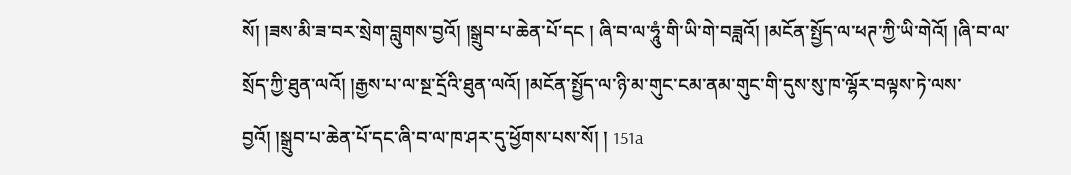སོ། །ཟས་མི་ཟ་བར་སྲེག་བླུགས་བྱའོ། །སྒྲུབ་པ་ཆེན་པོ་དང ། ཞི་བ་ལ་ཧཱུཾ་གི་ཡི་གེ་བཟླའོ། །མངོན་སྤྱོད་ལ་ཕཊ་ཀྱི་ཡི་གེའོ། །ཞི་བ་ལ་སྲོད་ཀྱི་ཐུན་ལའོ། །རྒྱས་པ་ལ་སྔ་དྲོའི་ཐུན་ལའོ། །མངོན་སྤྱོད་ལ་ཉི་མ་གུང་ངམ་ནམ་གུང་གི་དུས་སུ་ཁ་ལྷོར་བལྟས་ཏེ་ལས་བྱའོ། །སྒྲུབ་པ་ཆེན་པོ་དང་ཞི་བ་ལ་ཁ་ཤར་དུ་ཕྱོགས་པས་སོ། ། 151a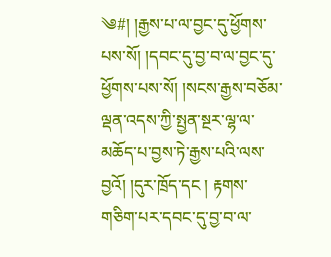༄#། །རྒྱས་པ་ལ་བྱང་དུ་ཕྱོགས་པས་སོ། །དབང་དུ་བྱ་བ་ལ་བྱང་དུ་ཕྱོགས་པས་སོ། །སངས་རྒྱས་བཅོམ་ལྡན་འདས་ཀྱི་སྤྱན་སྔར་ལྷ་ལ་མཆོད་པ་བྱས་ཏེ་རྒྱས་པའི་ལས་བྱའོ། །དུར་ཁྲོད་དང ། རྟགས་གཅིག་པར་དབང་དུ་བྱ་བ་ལ་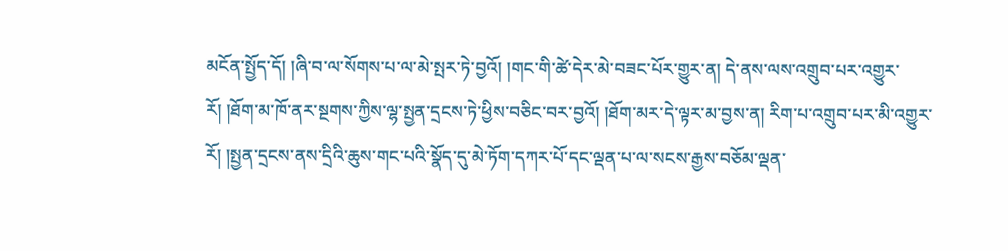མངོན་སྤྱོད་དོ། །ཞི་བ་ལ་སོགས་པ་ལ་མེ་སྤར་ཏེ་བྱའོ། །གང་གི་ཚེ་དེར་མེ་བཟང་པོར་གྱུར་ན། དེ་ནས་ལས་འགྲུབ་པར་འགྱུར་རོ། །ཐོག་མ་ཁོ་ནར་སྔགས་ཀྱིས་ལྷ་སྤྱན་དྲངས་ཏེ་ཕྱིས་བཅིང་བར་བྱའོ། །ཐོག་མར་དེ་ལྟར་མ་བྱས་ན། རིག་པ་འགྲུབ་པར་མི་འགྱུར་རོ། །སྤྱན་དྲངས་ནས་དྲིའི་ཆུས་གང་པའི་སྣོད་དུ་མེ་ཏོག་དཀར་པོ་དང་ལྡན་པ་ལ་སངས་རྒྱས་བཅོམ་ལྡན་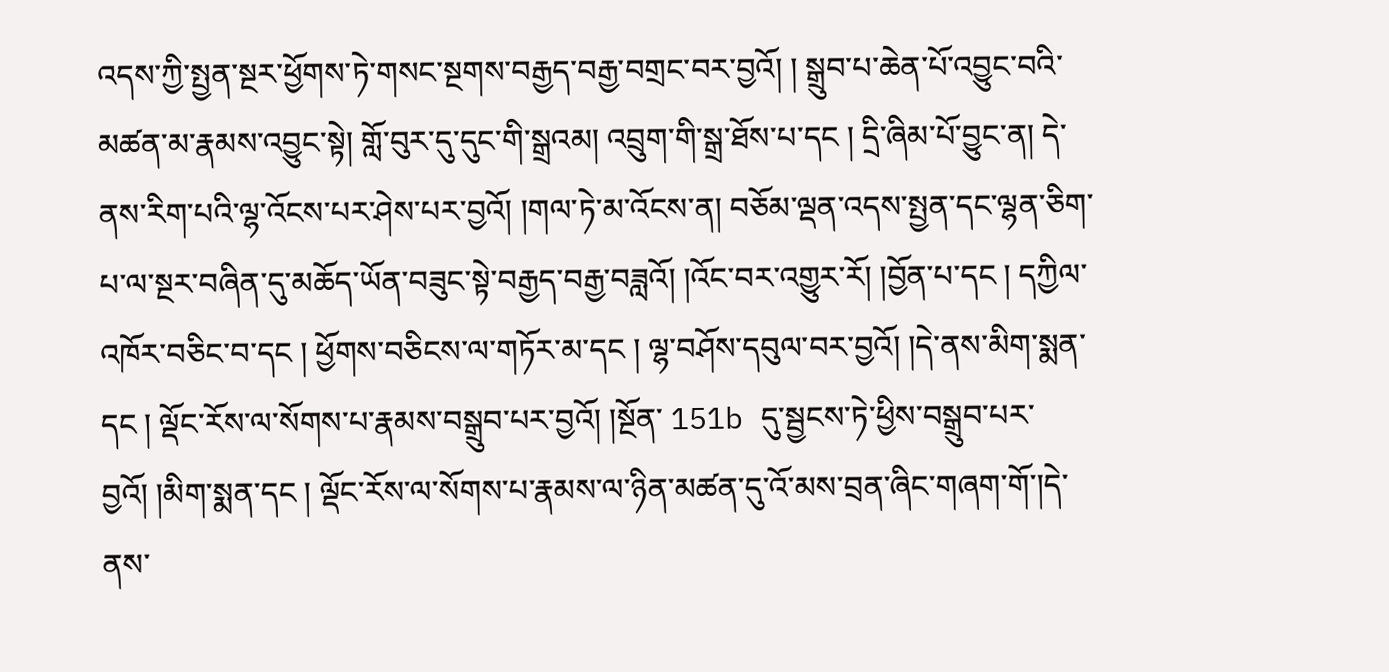འདས་ཀྱི་སྤྱན་སྔར་ཕྱོགས་ཏེ་གསང་སྔགས་བརྒྱད་བརྒྱ་བགྲང་བར་བྱའོ། ། སྒྲུབ་པ་ཆེན་པོ་འབྱུང་བའི་མཚན་མ་རྣམས་འབྱུང་སྟེ། གློ་བུར་དུ་དུང་གི་སྒྲའམ། འབྲུག་གི་སྒྲ་ཐོས་པ་དང ། དྲི་ཞིམ་པོ་བྱུང་ན། དེ་ནས་རིག་པའི་ལྷ་འོངས་པར་ཤེས་པར་བྱའོ། །གལ་ཏེ་མ་འོངས་ན། བཅོམ་ལྡན་འདས་སྤྱན་དང་ལྷན་ཅིག་པ་ལ་སྔར་བཞིན་དུ་མཆོད་ཡོན་བཟུང་སྟེ་བརྒྱད་བརྒྱ་བཟླའོ། །འོང་བར་འགྱུར་རོ། །བྱོན་པ་དང ། དཀྱིལ་འཁོར་བཅིང་བ་དང ། ཕྱོགས་བཅིངས་ལ་གཏོར་མ་དང ། ལྷ་བཤོས་དབུལ་བར་བྱའོ། །དེ་ནས་མིག་སྨན་དང ། ལྡོང་རོས་ལ་སོགས་པ་རྣམས་བསྒྲུབ་པར་བྱའོ། །སྔོན་ 151b དུ་སྦྱངས་ཏེ་ཕྱིས་བསྒྲུབ་པར་བྱའོ། །མིག་སྨན་དང ། ལྡོང་རོས་ལ་སོགས་པ་རྣམས་ལ་ཉིན་མཚན་དུ་འོ་མས་བྲན་ཞིང་གཞག་གོ་།དེ་ནས་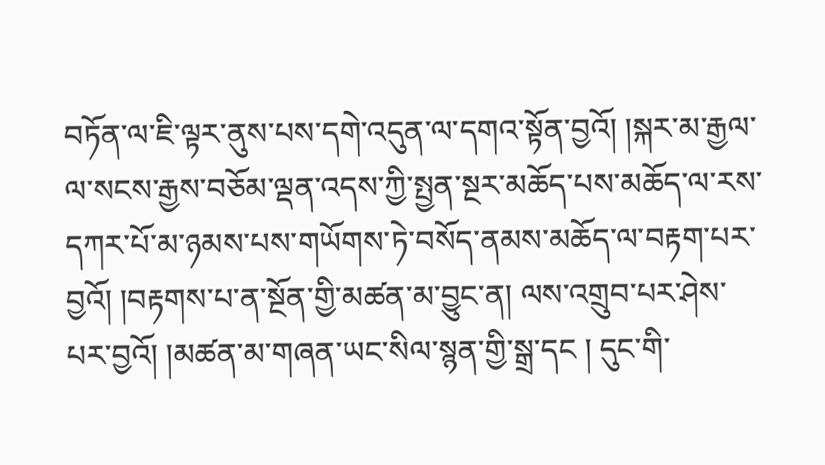བཏོན་ལ་ཇི་ལྟར་ནུས་པས་དགེ་འདུན་ལ་དགའ་སྟོན་བྱའོ། །སྐར་མ་རྒྱལ་ལ་སངས་རྒྱས་བཅོམ་ལྡན་འདས་ཀྱི་སྤྱན་སྔར་མཆོད་པས་མཆོད་ལ་རས་དཀར་པོ་མ་ཉམས་པས་གཡོགས་ཏེ་བསོད་ནམས་མཆོད་ལ་བརྟག་པར་བྱའོ། །བརྟགས་པ་ན་སྔོན་གྱི་མཚན་མ་བྱུང་ན། ལས་འགྲུབ་པར་ཤེས་པར་བྱའོ། །མཚན་མ་གཞན་ཡང་སིལ་སྙན་གྱི་སྒྲ་དང ། དུང་གི་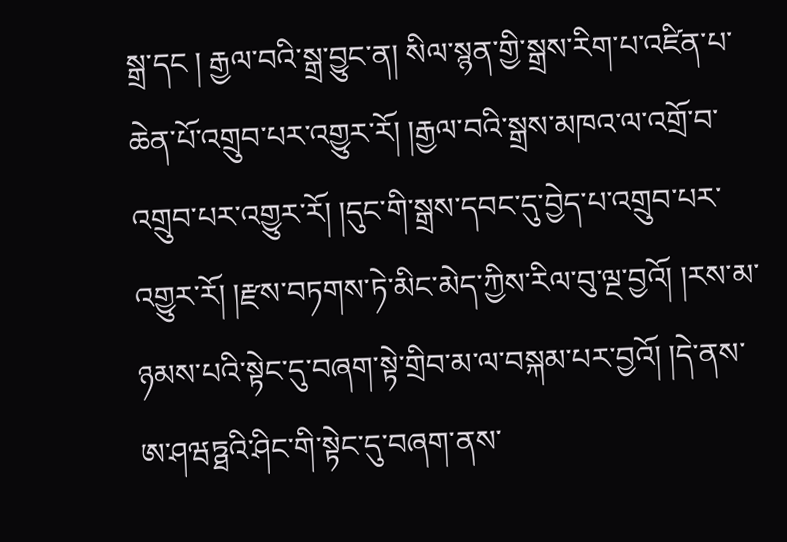སྒྲ་དང ། རྒྱལ་བའི་སྒྲ་བྱུང་ན། སིལ་སྙན་གྱི་སྒྲས་རིག་པ་འཛིན་པ་ཆེན་པོ་འགྲུབ་པར་འགྱུར་རོ། །རྒྱལ་བའི་སྒྲས་མཁའ་ལ་འགྲོ་བ་འགྲུབ་པར་འགྱུར་རོ། །དུང་གི་སྒྲས་དབང་དུ་བྱེད་པ་འགྲུབ་པར་འགྱུར་རོ། །རྫས་བཏགས་ཏེ་མིང་མེད་ཀྱིས་རིལ་བུ་ལྔ་བྱའོ། །རས་མ་ཉམས་པའི་སྟེང་དུ་བཞག་སྟེ་གྲིབ་མ་ལ་བསྐམ་པར་བྱའོ། །དེ་ནས་ཨ་ཤཝཏྠའི་ཤིང་གི་སྟེང་དུ་བཞག་ནས་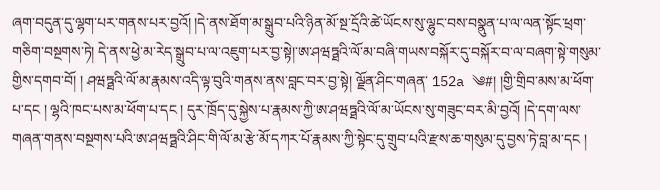ཞག་བདུན་དུ་ལྷག་པར་གནས་པར་བྱའོ། །དེ་ནས་ཐོག་མ་སྒྲུབ་པའི་ཉིན་མོ་སྔ་དྲོའི་ཚེ་ཡོངས་སུ་ལྷུང་བས་བསྣུན་པ་ལ་ལན་སྟོང་ཕྲག་གཅིག་བསྔགས་ཏེ། དེ་ནས་ཕྱེ་མ་རེད་སྒྲུབ་པ་ལ་འཇུག་པར་བྱ་སྟེ།་ཨ་ཤཝཏྠའི་ལོ་མ་བཞི་གཡས་བསྐོར་དུ་བསྐོར་བ་ལ་བཞག་སྟེ་གསུམ་གྱིས་དགབ་བོ། ། ཤཝཏྠའི་ལོ་མ་རྣམས་འདི་ལྟ་བུའི་གནས་ནས་བླང་བར་བྱ་སྟེ། ལྗོན་ཤིང་གཞན་ 152a ༄#། །གྱི་གྲིབ་མས་མ་ཕོག་པ་དང ། ལྷའི་ཁང་པས་མ་ཕོག་པ་དང ། དུར་ཁྲོད་དུ་སྐྱེས་པ་རྣམས་ཀྱི་ཨ་ཤཝཏྠའི་ལོ་མ་ཡོངས་སུ་གཟུང་བར་མི་བྱའོ། །དེ་དག་ལས་གཞན་གནས་བསྔགས་པའི་ཨ་ཤཝཏྠའི་ཤིང་གི་ལོ་མ་རྩེ་མོ་དཀར་པོ་རྣམས་ཀྱི་སྟེང་དུ་གྲུབ་པའི་རྫས་ཆ་གསུམ་དུ་བྱས་ཏེ་བླ་མ་དང །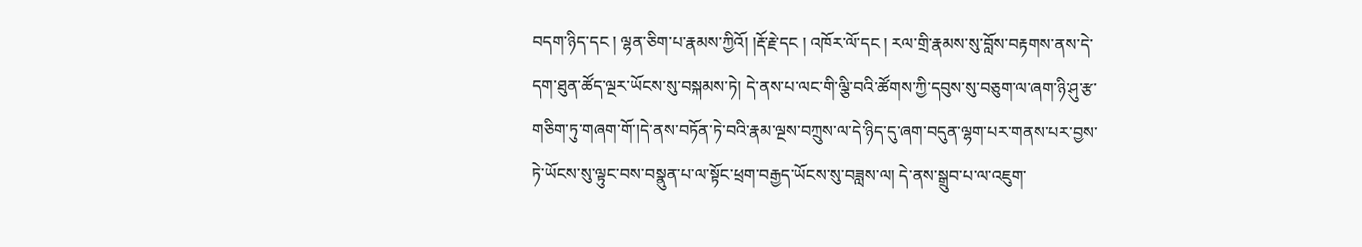བདག་ཉིད་དང ། ལྷན་ཅིག་པ་རྣམས་ཀྱིའོ། །རྡོ་རྗེ་དང ། འཁོར་ལོ་དང ། རལ་གྲི་རྣམས་སུ་བློས་བརྟགས་ནས་དེ་དག་ཐུན་ཚོད་ལྔར་ཡོངས་སུ་བསྐམས་ཏེ། དེ་ནས་པ་ལང་གི་ལྕི་བའི་ཚོགས་ཀྱི་དབུས་སུ་བཅུག་ལ་ཞག་ཉི་ཤུ་རྩ་གཅིག་ཏུ་གཞག་གོ་།དེ་ནས་བཏོན་ཏེ་བའི་རྣམ་ལྔས་བཀྲུས་ལ་དེ་ཉིད་དུ་ཞག་བདུན་ལྷག་པར་གནས་པར་བྱས་ཏེ་ཡོངས་སུ་ལྟུང་བས་བསྣུན་པ་ལ་སྟོང་ཕྲག་བརྒྱད་ཡོངས་སུ་བཟླས་ལ། དེ་ནས་སྒྲུབ་པ་ལ་འཇུག་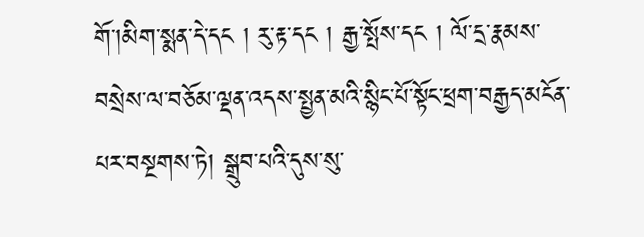གོ་།མིག་སྨན་དེ་དང ། རུ་རྟ་དང ། རྒྱ་སྤོས་དང ། ལོ་དྲ་རྣམས་བསྲེས་ལ་བཅོམ་ལྡན་འདས་སྤྱན་མའི་སྙིང་པོ་སྟོང་ཕྲག་བརྒྱད་མངོན་པར་བསྔགས་ཏེ། སྒྲུབ་པའི་དུས་སུ་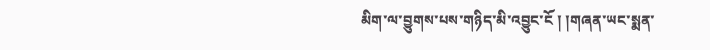མིག་ལ་བྱུགས་པས་གཉིད་མི་འབྱུང་ངོ ། །གཞན་ཡང་སྨན་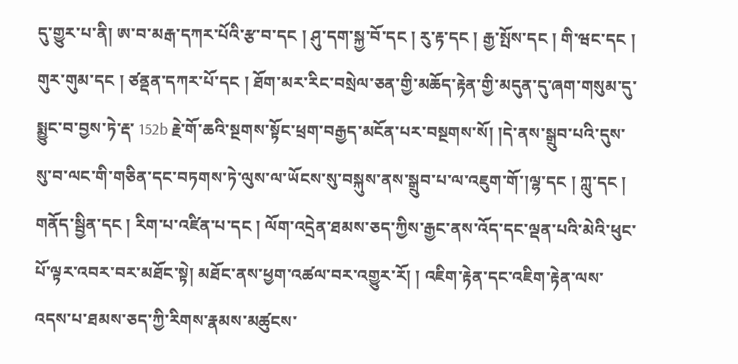དུ་གྱུར་པ་ནི། ཨ་བ་མརྒ་དཀར་པོའི་རྩ་བ་དང ། ཤུ་དག་སྐྱ་བོ་དང ། རུ་རྟ་དང ། རྒྱ་སྤོས་དང ། གི་ཝང་དང ། གུར་གུམ་དང ། ཙནྡན་དཀར་པོ་དང ། ཐོག་མར་རིང་བསྲེལ་ཅན་གྱི་མཆོད་རྟེན་གྱི་མདུན་དུ་ཞག་གསུམ་དུ་སྨྱུང་བ་བྱས་ཏེ་རྡ་ 152b རྗེ་གོ་ཆའི་སྔགས་སྟོང་ཕྲག་བརྒྱད་མངོན་པར་བསྔགས་སོ། །དེ་ནས་སྒྲུབ་པའི་དུས་སུ་བ་ལང་གི་གཅིན་དང་བཏགས་ཏེ་ལུས་ལ་ཡོངས་སུ་བསྐུས་ནས་སྒྲུབ་པ་ལ་འཇུག་གོ་།ལྷ་དང ། ཀླུ་དང ། གནོད་སྦྱིན་དང ། རིག་པ་འཛིན་པ་དང ། ལོག་འདྲེན་ཐམས་ཅད་ཀྱིས་རྒྱང་ནས་འོད་དང་ལྡན་པའི་མེའི་ཕུང་པོ་ལྟར་འབར་བར་མཐོང་སྟེ། མཐོང་ནས་ཕྱག་འཚལ་བར་འགྱུར་རོ། ། འཇིག་རྟེན་དང་འཇིག་རྟེན་ལས་འདས་པ་ཐམས་ཅད་ཀྱི་རིགས་རྣམས་མཚུངས་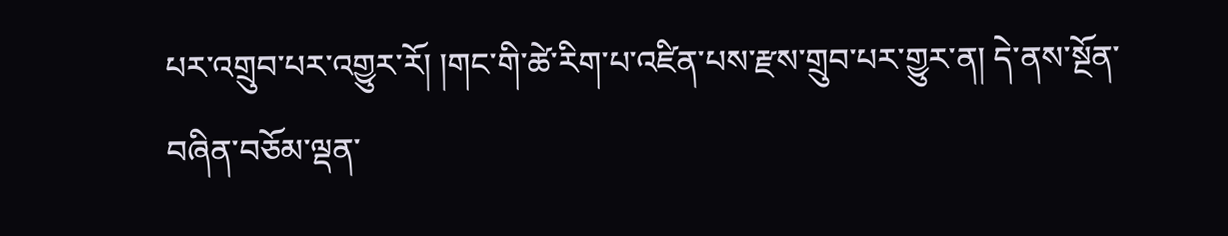པར་འགྲུབ་པར་འགྱུར་རོ། །གང་གི་ཚེ་རིག་པ་འཛིན་པས་རྫས་གྲུབ་པར་གྱུར་ན། དེ་ནས་སྔོན་བཞིན་བཅོམ་ལྡན་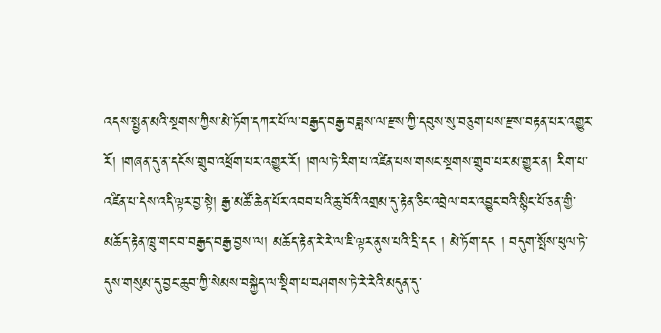འདས་སྤྱན་མའི་སྔགས་ཀྱིས་མེ་ཏོག་དཀར་པོ་ལ་བརྒྱད་བརྒྱ་བཟླས་ལ་རྫས་ཀྱི་དབུས་སུ་བཅུག་པས་རྫས་བརྟན་པར་འགྱུར་རོ། །གཞན་དུ་ན་དངོས་གྲུབ་འཕྲོག་པར་འགྱུར་རོ། །གལ་ཏེ་རིག་པ་འཛིན་པས་གསང་སྔགས་གྲུབ་པར་མ་གྱུར་ན། རིག་པ་འཛིན་པ་དེས་འདི་ལྟར་བྱ་སྟེ། རྒྱ་མཚོ་ཆེན་པོར་འབབ་པའི་ཆུ་བོའི་འགྲམ་དུ་རྟེན་ཅིང་འབྲེལ་བར་འབྱུང་བའི་སྙིང་པོ་ཅན་གྱི་མཆོད་རྟེན་ཁྲུ་གང་བ་བརྒྱད་བརྒྱ་བྱས་ལ། མཆོད་རྟེན་རེ་རེ་ལ་ཇི་ལྟར་ནུས་པའི་དྲི་དང ། མེ་ཏོག་དང ། བདུག་སྤོས་ཕུལ་ཏེ་དུས་གསུམ་དུ་བྱང་ཆུབ་ཀྱི་སེམས་བསྐྱེད་ལ་སྡིག་པ་བཤགས་ཏེ་རེ་རེའི་མདུན་དུ་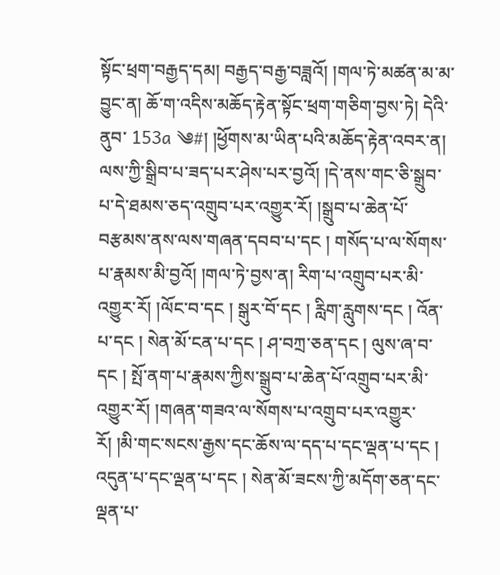སྟོང་ཕྲག་བརྒྱད་དམ། བརྒྱད་བརྒྱ་བཟླའོ། །གལ་ཏེ་མཚན་མ་མ་བྱུང་ན། ཆོ་ག་འདིས་མཆོད་རྟེན་སྟོང་ཕྲག་གཅིག་བྱས་ཏེ། དེའི་ནུབ་ 153a ༄#། །ཕྱོགས་མ་ཡིན་པའི་མཆོད་རྟེན་འབར་ན། ལས་ཀྱི་སྒྲིབ་པ་ཟད་པར་ཤེས་པར་བྱའོ། །དེ་ནས་གང་ཅི་སྒྲུབ་པ་དེ་ཐམས་ཅད་འགྲུབ་པར་འགྱུར་རོ། །སྒྲུབ་པ་ཆེན་པོ་བརྩམས་ནས་ལས་གཞན་དབབ་པ་དང ། གསོད་པ་ལ་སོགས་པ་རྣམས་མི་བྱའོ། །གལ་ཏེ་བྱས་ན། རིག་པ་འགྲུབ་པར་མི་འགྱུར་རོ། །ལོང་བ་དང ། སྒུར་བོ་དང ། རླིག་རླུགས་དང ། འོན་པ་དང ། སེན་མོ་ངན་པ་དང ། ཤ་བཀྲ་ཅན་དང ། ལུས་ཞ་བ་དང ། སྤོ་ནག་པ་རྣམས་ཀྱིས་སྒྲུབ་པ་ཆེན་པོ་འགྲུབ་པར་མི་འགྱུར་རོ། །གཞན་གཟའ་ལ་སོགས་པ་འགྲུབ་པར་འགྱུར་རོ། །མི་གང་སངས་རྒྱས་དང་ཆོས་ལ་དད་པ་དང་ལྡན་པ་དང ། འདུན་པ་དང་ལྡན་པ་དང ། སེན་མོ་ཟངས་ཀྱི་མདོག་ཅན་དང་ལྡན་པ་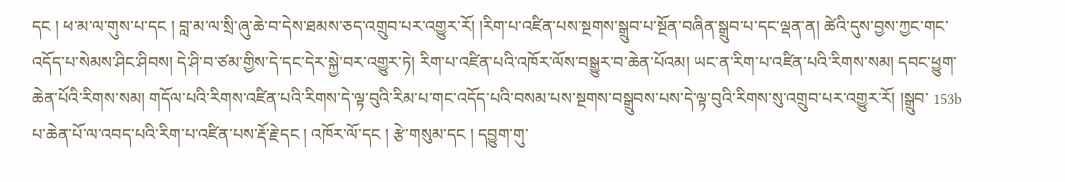དང ། ཕ་མ་ལ་གུས་པ་དང ། བླ་མ་ལ་སྲི་ཞུ་ཆེ་བ་དེས་ཐམས་ཅད་འགྲུབ་པར་འགྱུར་རོ། །རིག་པ་འཛིན་པས་སྔགས་སྒྲུབ་པ་སྔོན་བཞིན་སྒྲུབ་པ་དང་ལྡན་ན། ཚེའི་དུས་བྱས་ཀྱང་གང་འདོད་པ་སེམས་ཤིང་ཤིབས། དེ་ཤི་བ་ཙམ་གྱིས་དེ་དང་དེར་སྐྱེ་བར་འགྱུར་ཏེ། རིག་པ་འཛིན་པའི་འཁོར་ལོས་བསྒྱུར་བ་ཆེན་པོའམ། ཡང་ན་རིག་པ་འཛིན་པའི་རིགས་སམ། དབང་ཕྱུག་ཆེན་པོའི་རིགས་སམ། གདོལ་པའི་རིགས་འཛིན་པའི་རིགས་དེ་ལྟ་བུའི་རིམ་པ་གང་འདོད་པའི་བསམ་པས་སྔགས་བསྒྲུབས་པས་དེ་ལྟ་བུའི་རིགས་སུ་འགྲུབ་པར་འགྱུར་རོ། །སྒྲུབ་ 153b པ་ཆེན་པོ་ལ་འབད་པའི་རིག་པ་འཛིན་པས་རྡོ་རྗེ་དང ། འཁོར་ལོ་དང ། རྩེ་གསུམ་དང ། དབྱུག་གུ་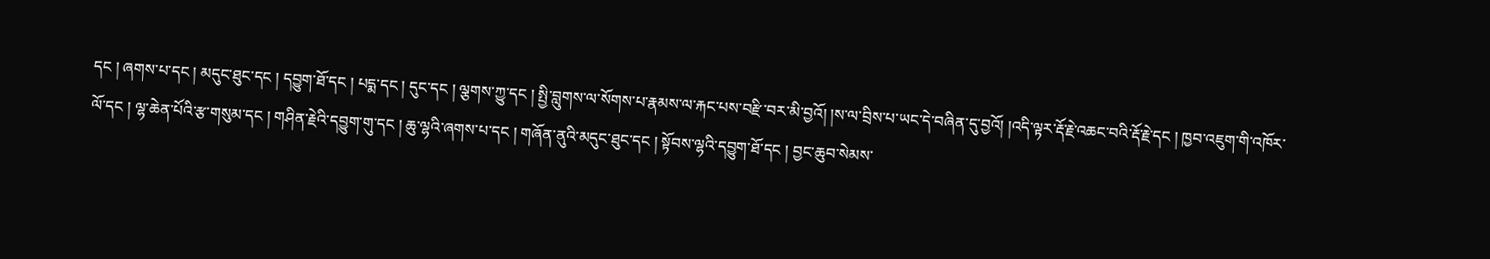དང ། ཞགས་པ་དང ། མདུང་ཐུང་དང ། དབྱུག་ཐོ་དང ། པདྨ་དང ། དུང་དང ། ལྕགས་ཀྱུ་དང ། སྤྱི་བླུགས་ལ་སོགས་པ་རྣམས་ལ་རྐང་པས་བརྫི་བར་མི་བྱའོ། །ས་ལ་བྲིས་པ་ཡང་དེ་བཞིན་དུ་བྱའོ། །འདི་ལྟར་རྡོ་རྗེ་འཆང་བའི་རྡོ་རྗེ་དང ། ཁྱབ་འཇུག་གི་འཁོར་ལོ་དང ། ལྷ་ཆེན་པོའི་རྩ་གསུམ་དང ། གཤིན་རྗེའི་དབྱུག་གུ་དང ། ཆུ་ལྷའི་ཞགས་པ་དང ། གཞོན་ནུའི་མདུང་ཐུང་དང ། སྟོབས་ལྷའི་དབྱུག་ཐོ་དང ། བྱང་ཆུབ་སེམས་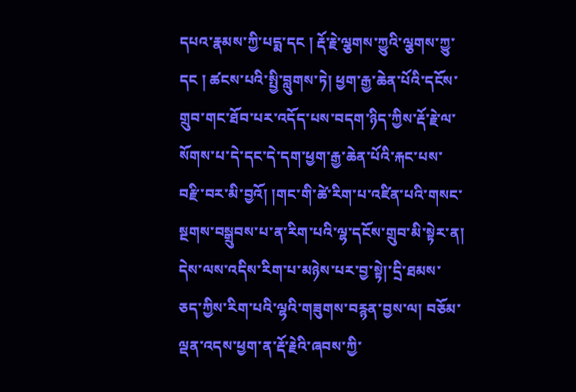དཔའ་རྣམས་ཀྱི་པདྨ་དང ། རྡོ་རྗེ་ལྕགས་ཀྱུའི་ལྕགས་ཀྱུ་དང ། ཚངས་པའི་སྤྱི་བླུགས་ཏེ། ཕྱག་རྒྱ་ཆེན་པོའི་དངོས་གྲུབ་གང་ཐོབ་པར་འདོད་པས་བདག་ཉིད་ཀྱིས་རྡོ་རྗེ་ལ་སོགས་པ་དེ་དང་དེ་དག་ཕྱག་རྒྱ་ཆེན་པོའི་རྐང་པས་བརྫི་བར་མི་བྱའོ། །གང་གི་ཚེ་རིག་པ་འཛིན་པའི་གསང་སྔགས་བསྒྲུབས་པ་ན་རིག་པའི་ལྷ་དངོས་གྲུབ་མི་སྟེར་ན། དེས་ལས་འདིས་རིག་པ་མཉེས་པར་བྱ་སྟེ།་དྲི་ཐམས་ཅད་ཀྱིས་རིག་པའི་ལྷའི་གཟུགས་བརྙན་བྱས་ལ། བཅོམ་ལྡན་འདས་ཕྱག་ན་རྡོ་རྗེའི་ཞབས་ཀྱི་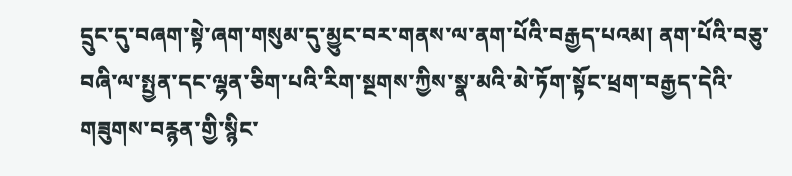དྲུང་དུ་བཞག་སྟེ་ཞག་གསུམ་དུ་མྱུང་བར་གནས་ལ་ནག་པོའི་བརྒྱད་པའམ། ནག་པོའི་བཅུ་བཞི་ལ་སྤྱན་དང་ལྷན་ཅིག་པའི་རིག་སྔགས་ཀྱིས་སྣ་མའི་མེ་ཏོག་སྟོང་ཕྲག་བརྒྱད་དེའི་གཟུགས་བརྙན་གྱི་སྙིང་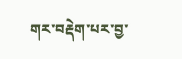གར་བརྡེག་པར་བྱ་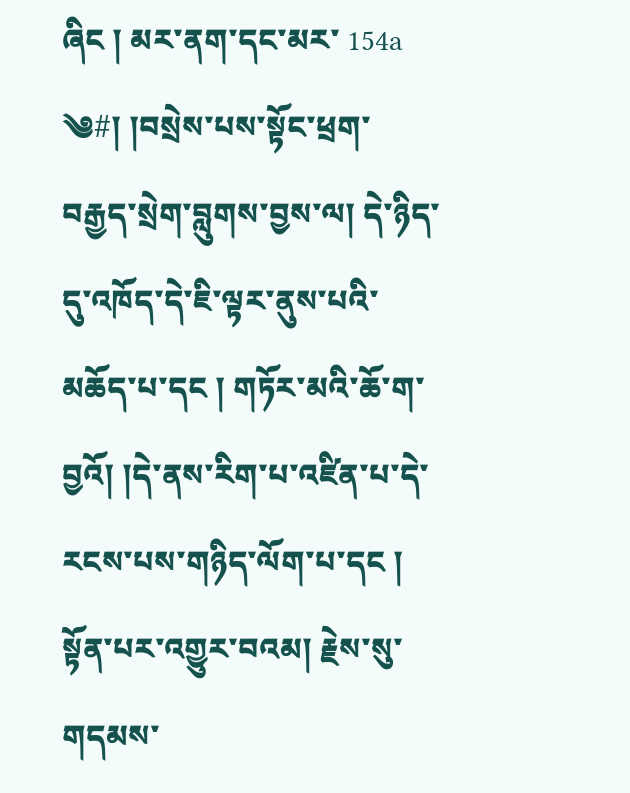ཞིང ། མར་ནག་དང་མར་ 154a ༄#། །བསྲེས་པས་སྟོང་ཕྲག་བརྒྱད་སྲེག་བླུགས་བྱས་ལ། དེ་ཉིད་དུ་འཁོད་དེ་ཇི་ལྟར་ནུས་པའི་མཆོད་པ་དང ། གཏོར་མའི་ཆོ་ག་བྱའོ། །དེ་ནས་རིག་པ་འཛིན་པ་དེ་རངས་པས་གཉིད་ལོག་པ་དང ། སྟོན་པར་འགྱུར་བའམ། རྗེས་སུ་གདམས་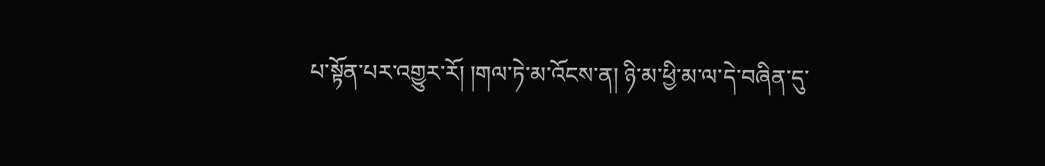པ་སྟོན་པར་འགྱུར་རོ། །གལ་ཏེ་མ་འོངས་ན། ཉི་མ་ཕྱི་མ་ལ་དེ་བཞིན་དུ་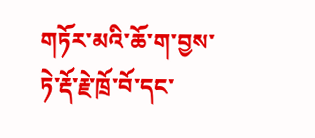གཏོར་མའི་ཆོ་ག་བྱས་ཏེ་རྡོ་རྗེ་ཁྲོ་བོ་དང་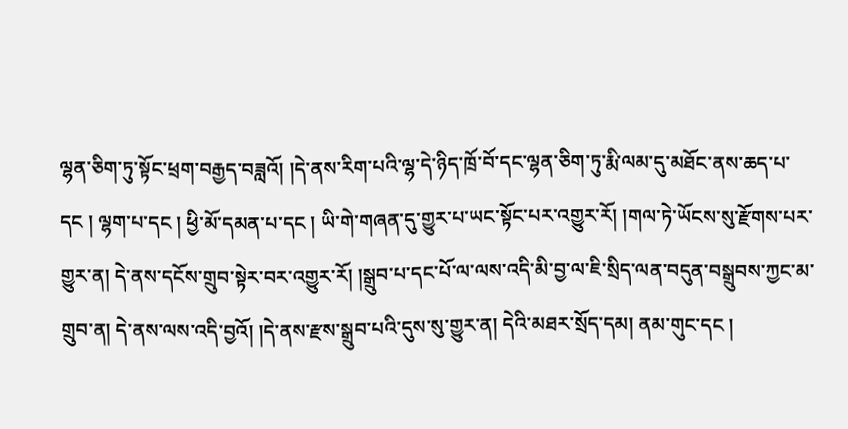ལྷན་ཅིག་ཏུ་སྟོང་ཕྲག་བརྒྱད་བཟླའོ། །དེ་ནས་རིག་པའི་ལྷ་དེ་ཉིད་ཁྲོ་བོ་དང་ལྷན་ཅིག་ཏུ་རྨི་ལམ་དུ་མཐོང་ནས་ཆད་པ་དང ། ལྷག་པ་དང ། ཕྱི་མོ་དམན་པ་དང ། ཡི་གེ་གཞན་དུ་གྱུར་པ་ཡང་སྟོང་པར་འགྱུར་རོ། །གལ་ཏེ་ཡོངས་སུ་རྫོགས་པར་གྱུར་ན། དེ་ནས་དངོས་གྲུབ་སྟེར་བར་འགྱུར་རོ། །སྒྲུབ་པ་དང་པོ་ལ་ལས་འདི་མི་བྱ་ལ་ཇི་སྲིད་ལན་བདུན་བསྒྲུབས་ཀྱང་མ་གྲུབ་ན། དེ་ནས་ལས་འདི་བྱའོ། །དེ་ནས་རྫས་སྒྲུབ་པའི་དུས་སུ་གྱུར་ན། དེའི་མཐར་སྲོད་དམ། ནམ་གུང་དང །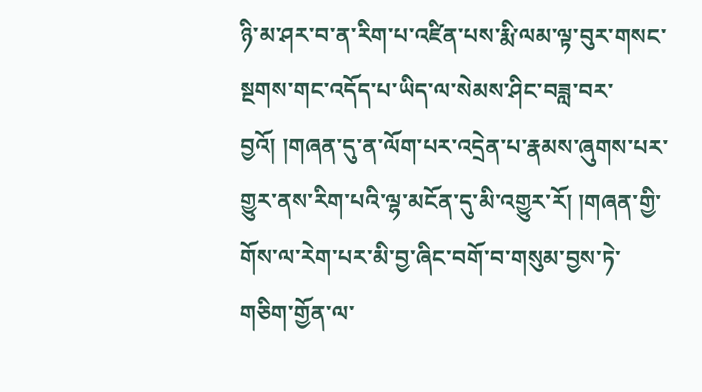ཉི་མ་ཤར་བ་ན་རིག་པ་འཛིན་པས་རྨི་ལམ་ལྟ་བུར་གསང་སྔགས་གང་འདོད་པ་ཡིད་ལ་སེམས་ཤིང་བཟླ་བར་བྱའོ། །གཞན་དུ་ན་ལོག་པར་འདྲེན་པ་རྣམས་ཞུགས་པར་གྱུར་ནས་རིག་པའི་ལྷ་མངོན་དུ་མི་འགྱུར་རོ། །གཞན་གྱི་གོས་ལ་རེག་པར་མི་བྱ་ཞིང་བགོ་བ་གསུམ་བྱས་ཏེ་གཅིག་གྱོན་ལ་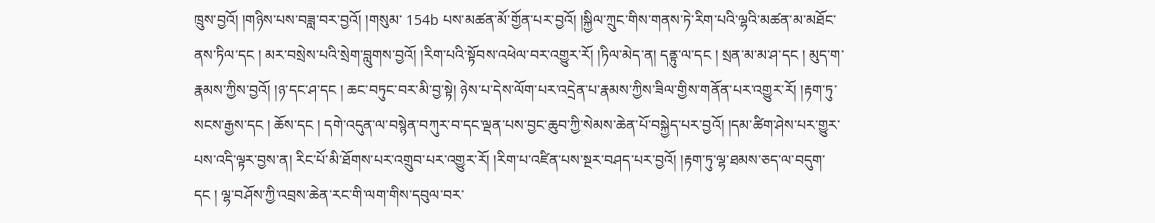ཁྲུས་བྱའོ། །གཉིས་པས་བཟླ་བར་བྱའོ། །གསུམ་ 154b པས་མཚན་མོ་གྱོན་པར་བྱའོ། །སྐྱིལ་ཀྲུང་གིས་གནས་ཏེ་རིག་པའི་ལྷའི་མཚན་མ་མཐོང་ནས་ཏིལ་དང ། མར་བསྲེས་པའི་སྲེག་བླུགས་བྱའོ། །རིག་པའི་སྟོབས་འཕེལ་བར་འགྱུར་རོ། །ཏིལ་མེད་ན། དནྟུ་ལ་དང ། སྲན་མ་མ་ཤ་དང ། མུད་ག་རྣམས་ཀྱིས་བྱའོ། །ཉ་དང་ཤ་དང ། ཆང་བཏུང་བར་མི་བྱ་སྟེ། ཉེས་པ་དེས་ལོག་པར་འདྲེན་པ་རྣམས་ཀྱིས་ཟིལ་གྱིས་གནོན་པར་འགྱུར་རོ། །རྟག་ཏུ་སངས་རྒྱས་དང ། ཆོས་དང ། དགེ་འདུན་ལ་བསྙེན་བཀུར་བ་དང་ལྡན་པས་བྱང་ཆུབ་ཀྱི་སེམས་ཆེན་པོ་བསྐྱེད་པར་བྱའོ། །དམ་ཚིག་ཤེས་པར་གྱུར་པས་འདི་ལྟར་བྱས་ན། རིང་པོ་མི་ཐོགས་པར་འགྲུབ་པར་འགྱུར་རོ། །རིག་པ་འཛིན་པས་སྔར་བཤད་པར་བྱའོ། །རྟག་ཏུ་ལྷ་ཐམས་ཅད་ལ་བདུག་དང ། ལྷ་བཤོས་ཀྱི་འབྲས་ཆེན་རང་གི་ལག་གིས་དབུལ་བར་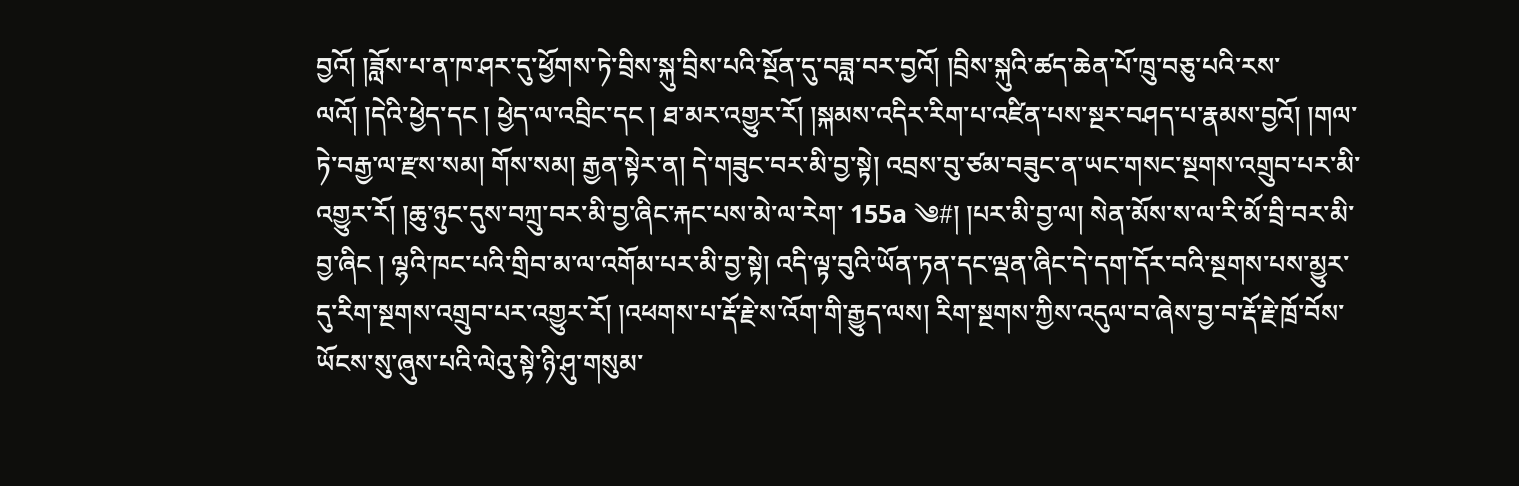བྱའོ། །ཟློས་པ་ན་ཁ་ཤར་དུ་ཕྱོགས་ཏེ་བྲིས་སྐུ་བྲིས་པའི་སྔོན་དུ་བཟླ་བར་བྱའོ། །བྲིས་སྐུའི་ཚད་ཆེན་པོ་ཁྲུ་བཅུ་པའི་རས་ལའོ། །དེའི་ཕྱེད་དང ། ཕྱེད་ལ་འབྲིང་དང ། ཐ་མར་འགྱུར་རོ། །སྐམས་འདིར་རིག་པ་འཛིན་པས་སྔར་བཤད་པ་རྣམས་བྱའོ། །གལ་ཏེ་བརྒྱ་ལ་རྫས་སམ། གོས་སམ། རྒྱན་སྟེར་ན། དེ་གཟུང་བར་མི་བྱ་སྟེ། འབྲས་བུ་ཙམ་བཟུང་ན་ཡང་གསང་སྔགས་འགྲུབ་པར་མི་འགྱུར་རོ། །ཆུ་ཉུང་དུས་བཀྲུ་བར་མི་བྱ་ཞིང་རྐང་པས་མེ་ལ་རེག་ 155a ༄#། །པར་མི་བྱ་ལ། སེན་མོས་ས་ལ་རི་མོ་བྲི་བར་མི་བྱ་ཞིང ། ལྷའི་ཁང་པའི་གྲིབ་མ་ལ་འགོམ་པར་མི་བྱ་སྟེ། འདི་ལྟ་བུའི་ཡོན་ཏན་དང་ལྡན་ཞིང་དེ་དག་དོར་བའི་སྔགས་པས་མྱུར་དུ་རིག་སྔགས་འགྲུབ་པར་འགྱུར་རོ། །འཕགས་པ་རྡོ་རྗེ་ས་འོག་གི་རྒྱུད་ལས། རིག་སྔགས་ཀྱིས་འདུལ་བ་ཞེས་བྱ་བ་རྡོ་རྗེ་ཁྲོ་བོས་ཡོངས་སུ་ཞུས་པའི་ལེའུ་སྟེ་ཉི་ཤུ་གསུམ་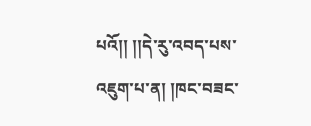པའོ།། །།དེ་རུ་འབད་པས་འཇུག་པ་ན། །ཁང་བཟང་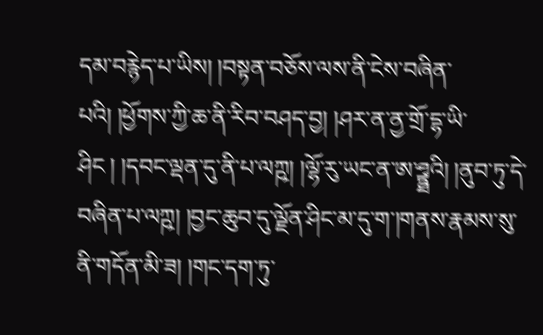དམ་བརྙེད་པ་ཡིས། །བསྟན་བཅོས་ལས་ནི་ངེས་བཞིན་པའི། །ཕྱོགས་ཀྱི་ཆ་ནི་རིབ་བཤད་བྱ། །ཤར་ན་ནྱ་གྲོ་དྷ་ཡི་ཤིང ། །དབང་ལྡན་དུ་ནི་པ་ལཀྵ། །ལྷོ་རུ་ཡང་ན་ཨ་ཤྭྟྠའི། །ནུབ་ཏུ་དེ་བཞིན་པ་ལཀྵ། །བྱང་ཆུབ་དུ་ལྗོན་ཤིང་མ་དུ་ག་།གནས་རྣམས་སུ་ནི་གདོན་མི་ཟ། །གང་དག་ཏུ་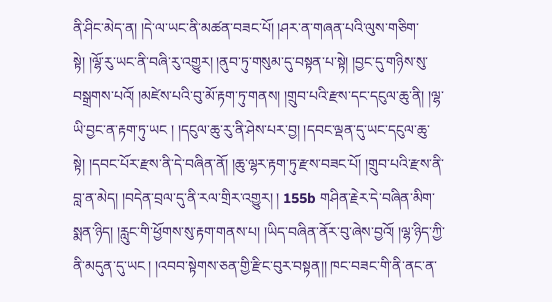ནི་ཤིང་མེད་ན། །དེ་ལ་ཡང་ནི་མཚན་བཟང་པོ། །ཤར་ན་གཞན་པའི་ལུས་གཅིག་སྟེ། །ལྷོ་རུ་ཡང་ནི་བཞི་རུ་འགྱུར། །ནུབ་ཏུ་གསུམ་དུ་བསྟན་པ་སྟེ། །བྱང་དུ་གཉིས་སུ་བསྒྲགས་པའོ། །མཛེས་པའི་བུ་མོ་རྟག་ཏུ་གནས། །གྲུབ་པའི་རྫས་དང་དངུལ་ཆུ་ནི། །ལྷ་ཡི་བྱང་ན་རྟག་ཏུ་ཡང ། །དངུལ་ཆུ་རུ་ནི་ཤེས་པར་བྱ། །དབང་ལྡན་དུ་ཡང་དངུལ་ཆུ་སྟེ། །དབང་པོར་རྫས་ནི་དེ་བཞིན་ནོ། །ཆུ་ལྷར་རྟག་ཏུ་རྫས་བཟང་པོ། །གྲུབ་པའི་རྫས་ནི་བླ་ན་མེད། །བདེན་བྲལ་དུ་ནི་རལ་གྲིར་འགྱུར། ། 155b གཤིན་རྗེར་དེ་བཞིན་མིག་སྨན་ཉིད། །རླུང་གི་ཕྱོགས་སུ་རྟག་གནས་པ། །ཡིད་བཞིན་ནོར་བུ་ཞེས་བྱའོ། །ལྷ་ཉིད་ཀྱི་ནི་མདུན་དུ་ཡང ། །འབབ་སྟེགས་ཅན་གྱི་རྫིང་བུར་བསྟན།། ཁང་བཟང་གི་ནི་ནང་ན་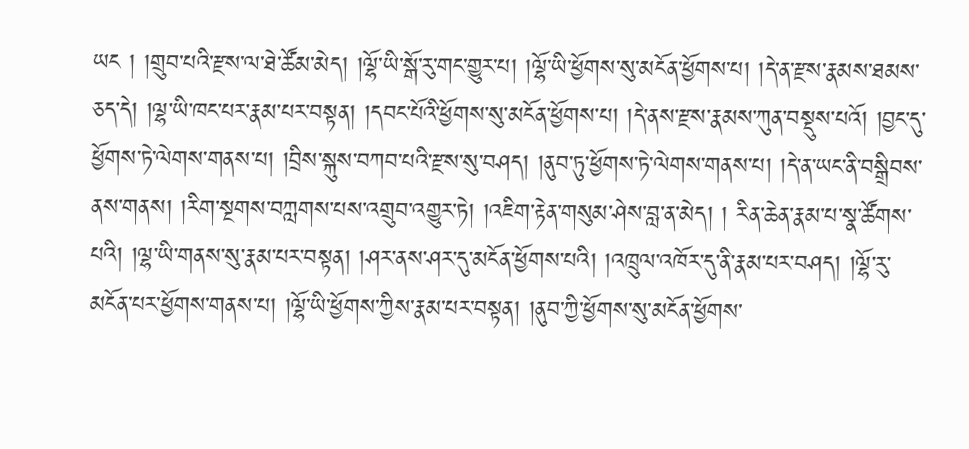ཡང ། །གྲུབ་པའི་རྫས་ལ་ཐེ་ཚོམ་མེད། །ལྷོ་ཡི་སྒོ་རུ་གང་གྱུར་པ། །ལྷོ་ཡི་ཕྱོགས་སུ་མངོན་ཕྱོགས་པ། །དེ་ན་རྫས་རྣམས་ཐམས་ཅད་དེ། །ལྷ་ཡི་ཁང་པར་རྣམ་པར་བསྟན། །དབང་པོའི་ཕྱོགས་སུ་མངོན་ཕྱོགས་པ། །དེ་ནས་རྫས་རྣམས་ཀུན་བསྡུས་པའོ། །བྱང་དུ་ཕྱོགས་ཏེ་ལེགས་གནས་པ། །བྲིས་སྐུས་བཀབ་པའི་རྫས་སུ་བཤད། །ནུབ་ཏུ་ཕྱོགས་ཏེ་ལེགས་གནས་པ། །དེ་ན་ཡང་ནི་བསྒྲིབས་ནས་གནས། །རིག་སྔགས་བཀླགས་པས་འགྲུབ་འགྱུར་ཏེ། །འཇིག་རྟེན་གསུམ་ཤེས་བླ་ན་མེད། ། རིན་ཆེན་རྣམ་པ་སྣ་ཚོགས་པའི། །ལྷ་ཡི་གནས་སུ་རྣམ་པར་བསྟན། །ཤར་ནས་ཤར་དུ་མངོན་ཕྱོགས་པའི། །འཁྲུལ་འཁོར་དུ་ནི་རྣམ་པར་བཤད། །ལྷོ་རུ་མངོན་པར་ཕྱོགས་གནས་པ། །ལྷོ་ཡི་ཕྱོགས་ཀྱིས་རྣམ་པར་བསྟན། །ནུབ་ཀྱི་ཕྱོགས་སུ་མངོན་ཕྱོགས་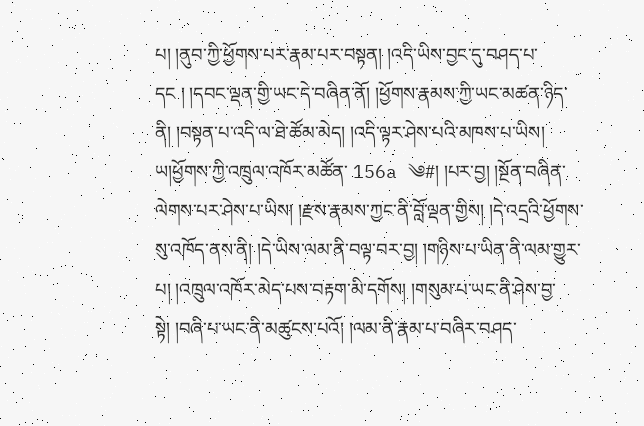པ། །ནུབ་ཀྱི་ཕྱོགས་པར་རྣམ་པར་བསྟན། །འདི་ཡིས་བྱང་དུ་བཤད་པ་དང ། །དབང་ལྡན་གྱི་ཡང་དེ་བཞིན་ནོ། །ཕྱོགས་རྣམས་ཀྱི་ཡང་མཚན་ཉིད་ནི། །བསྟན་པ་འདི་ལ་ཐེ་ཚོམ་མེད། །འདི་ལྟར་ཤེས་པའི་མཁས་པ་ཡིས། ཡ།ཕྱོགས་ཀྱི་འཁྲུལ་འཁོར་མཚོན་ 156a ༄#། །པར་བྱ། །སྔོན་བཞིན་ལེགས་པར་ཤེས་པ་ཡིས། །རྫས་རྣམས་ཀྱང་ནི་བློ་ལྡན་གྱིས། །དེ་འདྲའི་ཕྱོགས་སུ་འཁོད་ནས་ནི། །དེ་ཡིས་ལམ་ནི་བལྟ་བར་བྱ། །གཉིས་པ་ཡིན་ནི་ལམ་གྱུར་པ། །འཁྲུལ་འཁོར་མེད་པས་བརྟག་མི་དགོས། །གསུམ་པ་ཡང་ནི་ཤེས་བྱ་སྟེ། །བཞི་པ་ཡང་ནི་མཚུངས་པའོ། །ལམ་ནི་རྣམ་པ་བཞིར་བཤད་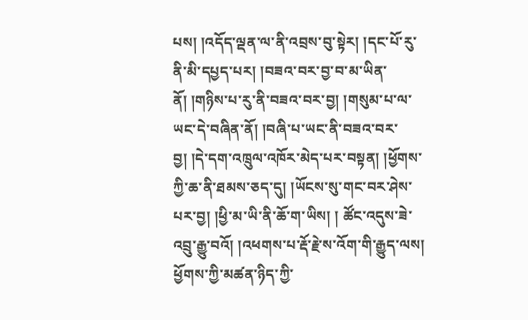པས། །འདོད་ལྡན་ལ་ནི་འབྲས་བུ་སྟེར། །དང་པོ་རུ་ནི་མི་དཔྱད་པར། །བཟའ་བར་བྱ་བ་མ་ཡིན་ནོ། །གཉིས་པ་རུ་ནི་བཟའ་བར་བྱ། །གསུམ་པ་ལ་ཡང་དེ་བཞིན་ནོ། །བཞི་པ་ཡང་ནི་བཟའ་བར་བྱ། །དེ་དག་འཁྲུལ་འཁོར་མེད་པར་བསྟན། །ཕྱོགས་ཀྱི་ཆ་ནི་ཐམས་ཅད་དུ། །ཡོངས་སུ་གང་བར་ཤེས་པར་བྱ། །ཕྱི་མ་ཡི་ནི་ཆོ་ག་ཡིས། ། ཚོང་འདུས་ཟེ་འབྲུ་རྒྱུ་བའོ། །འཕགས་པ་རྡོ་རྗེ་ས་འོག་གི་རྒྱུད་ལས། ཕྱོགས་ཀྱི་མཚན་ཉིད་ཀྱི་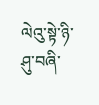ལེའུ་སྟེ་ཉི་ཤུ་བཞི་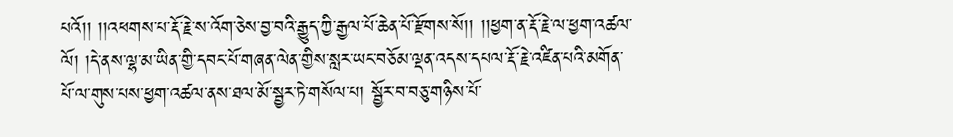པའོ།། །།འཕགས་པ་རྡོ་རྗེ་ས་འོག་ཅེས་བྱ་བའི་རྒྱུད་ཀྱི་རྒྱལ་པོ་ཆེན་པོ་རྫོགས་སོ།། །།ཕྱག་ན་རྡོ་རྗེ་ལ་ཕྱག་འཚལ་ལོ། །དེ་ནས་ལྷ་མ་ཡིན་གྱི་དབང་པོ་གཞན་ལེན་གྱིས་སླར་ཡང་བཅོམ་ལྡན་འདས་དཔལ་རྡོ་རྗེ་འཛིན་པའི་མགོན་པོ་ལ་གུས་པས་ཕྱག་འཚལ་ནས་ཐལ་མོ་སྦྱར་ཏེ་གསོལ་པ། སྦྱོར་བ་བཅུ་གཉིས་པོ་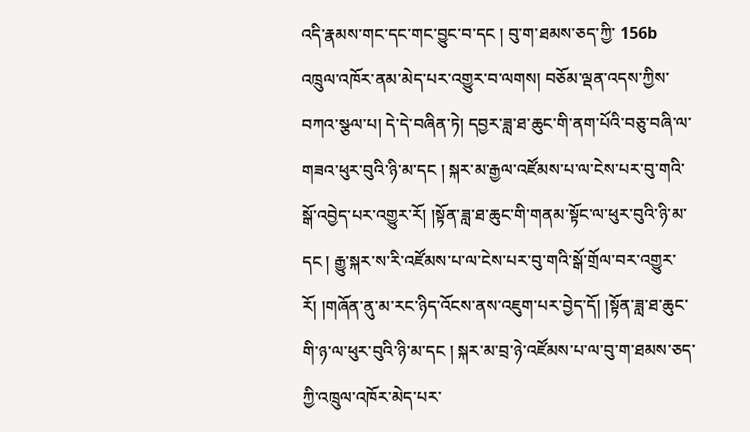འདི་རྣམས་གང་དང་གང་བྱུང་བ་དང ། བུ་ག་ཐམས་ཅད་ཀྱི་ 156b འཁྲུལ་འཁོར་ནམ་མེད་པར་འགྱུར་བ་ལགས། བཅོམ་ལྡན་འདས་ཀྱིས་བཀའ་སྩལ་པ། དེ་དེ་བཞིན་ཏེ། དབྱར་ཟླ་ཐ་ཆུང་གི་ནག་པོའི་བཅུ་བཞི་ལ་གཟའ་ཕུར་བུའི་ཉི་མ་དང ། སྐར་མ་རྒྱལ་འཛོམས་པ་ལ་ངེས་པར་བུ་གའི་སྒོ་འབྱེད་པར་འགྱུར་རོ། །སྟོན་ཟླ་ཐ་ཆུང་གི་གནམ་སྟོང་ལ་ཕུར་བུའི་ཉི་མ་དང ། རྒྱུ་སྐར་ས་རི་འཛོམས་པ་ལ་ངེས་པར་བུ་གའི་སྒོ་གྲོལ་བར་འགྱུར་རོ། །གཞོན་ནུ་མ་རང་ཉིད་འོངས་ནས་འཇུག་པར་བྱེད་དོ། །སྟོན་ཟླ་ཐ་ཆུང་གི་ཉ་ལ་ཕུར་བུའི་ཉི་མ་དང ། སྐར་མ་བྲ་ཉེ་འཛོམས་པ་ལ་བུ་ག་ཐམས་ཅད་ཀྱི་འཁྲུལ་འཁོར་མེད་པར་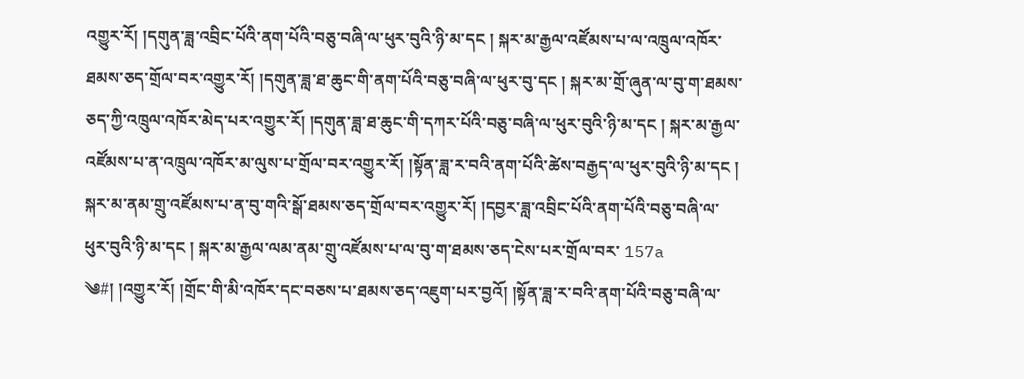འགྱུར་རོ། །དགུན་ཟླ་འབྲིང་པོའི་ནག་པོའི་བཅུ་བཞི་ལ་ཕུར་བུའི་ཉི་མ་དང ། སྐར་མ་རྒྱལ་འཛོམས་པ་ལ་འཁྲུལ་འཁོར་ཐམས་ཅད་གྲོལ་བར་འགྱུར་རོ། །དགུན་ཟླ་ཐ་ཆུང་གི་ནག་པོའི་བཅུ་བཞི་ལ་ཕུར་བུ་དང ། སྐར་མ་གྲོ་ཞུན་ལ་བུ་ག་ཐམས་ཅད་ཀྱི་འཁྲུལ་འཁོར་མེད་པར་འགྱུར་རོ། །དགུན་ཟླ་ཐ་ཆུང་གི་དཀར་པོའི་བཅུ་བཞི་ལ་ཕུར་བུའི་ཉི་མ་དང ། སྐར་མ་རྒྱལ་འཛོམས་པ་ན་འཁྲུལ་འཁོར་མ་ལུས་པ་གྲོལ་བར་འགྱུར་རོ། །སྟོན་ཟླ་ར་བའི་ནག་པོའི་ཚེས་བརྒྱད་ལ་ཕུར་བུའི་ཉི་མ་དང ། སྐར་མ་ནམ་གྲུ་འཛོམས་པ་ན་བུ་གའི་སྒོ་ཐམས་ཅད་གྲོལ་བར་འགྱུར་རོ། །དབྱར་ཟླ་འབྲིང་པོའི་ནག་པོའི་བཅུ་བཞི་ལ་ཕུར་བུའི་ཉི་མ་དང ། སྐར་མ་རྒྱལ་ལམ་ནམ་གྲུ་འཛོམས་པ་ལ་བུ་ག་ཐམས་ཅད་ངེས་པར་གྲོལ་བར་ 157a ༄#། །འགྱུར་རོ། །གྲོང་གི་མི་འཁོར་དང་བཅས་པ་ཐམས་ཅད་འཇུག་པར་བྱའོ། །སྟོན་ཟླ་ར་བའི་ནག་པོའི་བཅུ་བཞི་ལ་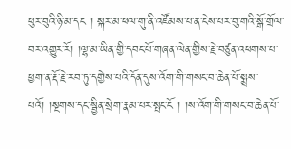ཕུར་བུའི་ཉི་མ་དང ། སྐར་མ་ཕལ་གུ་ནི་འཛོམས་པ་ན་ངེས་པར་བུ་གའི་སྒོ་གྲོལ་བར་འགྱུར་རོ། །ལྷ་མ་ཡིན་གྱི་དབང་པོ་གཞན་ལེན་གྱིས་རྗེ་བཙུན་འཕགས་པ་ཕྱག་ན་རྡོ་རྗེ་རབ་ཏུ་དགྱེས་པའི་དོན་དུས་འོག་གི་གསང་བ་ཆེན་པོ་སྨྲས་པའོ། །སྔགས་དང་སྦྱིན་སྲེག་རྣམ་པར་སྤང་ངོ ། །ས་འོག་གི་གསང་བ་ཆེན་པོ་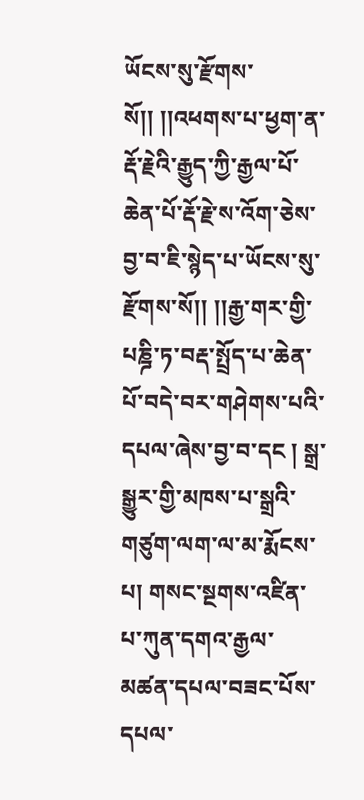ཡོངས་སུ་རྫོགས་སོ།། །།འཕགས་པ་ཕྱག་ན་རྡོ་རྗེའི་རྒྱུད་ཀྱི་རྒྱལ་པོ་ཆེན་པོ་རྡོ་རྗེ་ས་འོག་ཅེས་བྱ་བ་ཇི་སྙེད་པ་ཡོངས་སུ་རྫོགས་སོ།། །།རྒྱ་གར་གྱི་པཎྜི་ཏ་བརྡ་སྤྲོད་པ་ཆེན་པོ་བདེ་བར་གཤེགས་པའི་དཔལ་ཞེས་བྱ་བ་དང ། སྒྲ་སྒྱུར་གྱི་མཁས་པ་སྒྲའི་གཙུག་ལག་ལ་མ་རྨོངས་པ། གསང་སྔགས་འཛིན་པ་ཀུན་དགའ་རྒྱལ་མཚན་དཔལ་བཟང་པོས་དཔལ་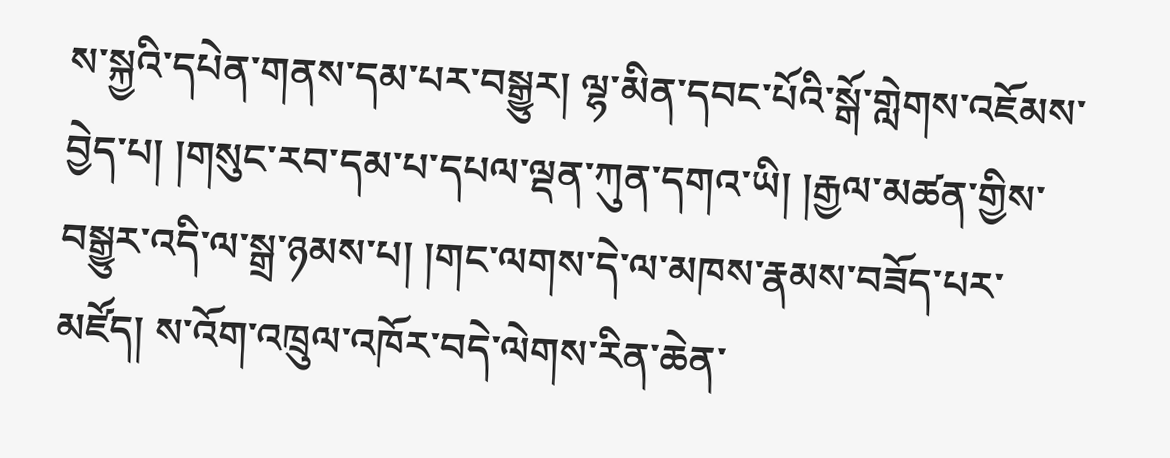ས་སྐྱའི་དཔེན་གནས་དམ་པར་བསྒྱུར། ལྷ་མིན་དབང་པོའི་སྒོ་གླེགས་འཇོམས་བྱེད་པ། །གསུང་རབ་དམ་པ་དཔལ་ལྡན་ཀུན་དགའ་ཡི། །རྒྱལ་མཚན་གྱིས་བསྒྱུར་འདི་ལ་སྒྲ་ཉམས་པ། །གང་ལགས་དེ་ལ་མཁས་རྣམས་བཟོད་པར་མཛོད། ས་འོག་འཁྲུལ་འཁོར་བདེ་ལེགས་རིན་ཆེན་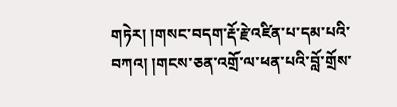གཏེར། །གསང་བདག་རྡོ་རྗེ་འཛིན་པ་དམ་པའི་བཀའ། །གངས་ཅན་འགྲོ་ལ་ཕན་པའི་བློ་གྲོས་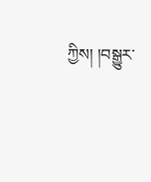ཀྱིས། །བསྒྱུར་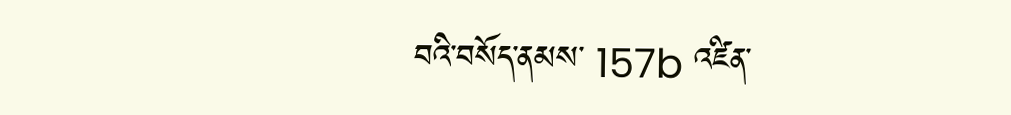བའི་བསོད་ནམས་ 157b འཛིན་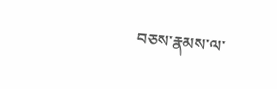བཅས་རྣམས་ལ་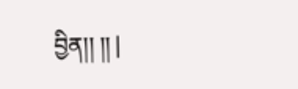བྱིན།། །། |